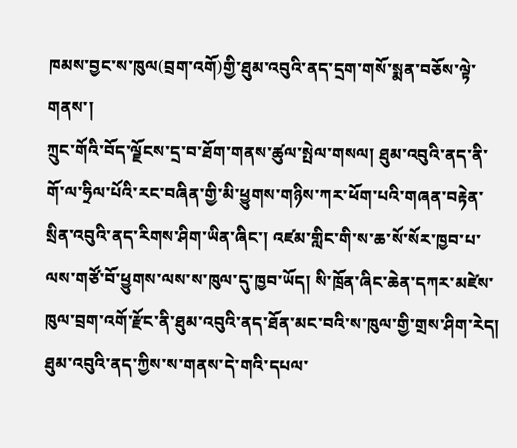ཁམས་བྱང་ས་ཁུལ(བྲག་འགོ)གྱི་ཐུམ་འབུའི་ནད་དྲག་གསོ་སྨན་བཅོས་ལྟེ་གནས་།
ཀྲུང་གོའི་བོད་ལྗོངས་དྲ་བ་ཐོག་གནས་ཚུལ་སྤེལ་གསལ། ཐུམ་འབུའི་ནད་ནི་གོ་ལ་ཧྲིལ་པོའི་རང་བཞིན་གྱི་མི་ཕྱུགས་གཉིས་ཀར་ཕོག་པའི་གཞན་བརྟེན་སྲིན་འབུའི་ནད་རིགས་ཤིག་ཡིན་ཞིང་། འཛམ་གླིང་གི་ས་ཆ་སོ་སོར་ཁྱབ་པ་ལས་གཙོ་བོ་ཕྱུགས་ལས་ས་ཁུལ་དུ་ཁྱབ་ཡོད། སི་ཁྲོན་ཞིང་ཆེན་དཀར་མཛེས་ཁུལ་བྲག་འགོ་རྫོང་ནི་ཐུམ་འབུའི་ནད་ཐོན་མང་བའི་ས་ཁུལ་གྱི་གྲས་ཤིག་རེད། ཐུམ་འབུའི་ནད་ཀྱིས་ས་གནས་དེ་གའི་དཔལ་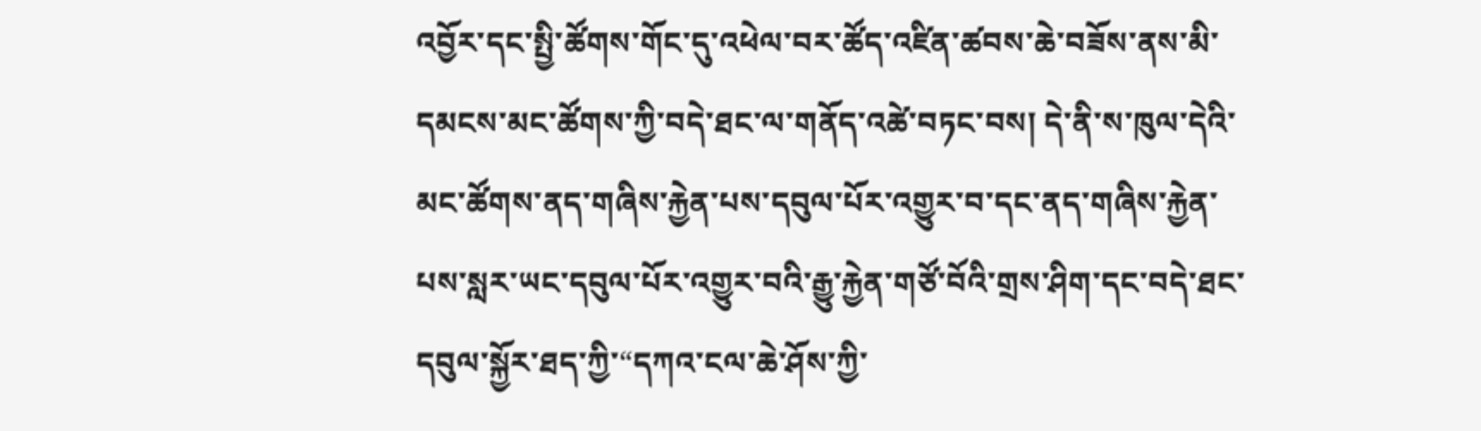འབྱོར་དང་སྤྱི་ཚོགས་གོང་དུ་འཕེལ་བར་ཚོད་འཛིན་ཚབས་ཆེ་བཟོས་ནས་མི་དམངས་མང་ཚོགས་ཀྱི་བདེ་ཐང་ལ་གནོད་འཚེ་བཏང་བས། དེ་ནི་ས་ཁུལ་དེའི་མང་ཚོགས་ནད་གཞིས་རྐྱེན་པས་དབུལ་པོར་འགྱུར་བ་དང་ནད་གཞིས་རྐྱེན་པས་སླར་ཡང་དབུལ་པོར་འགྱུར་བའི་རྒྱུ་རྐྱེན་གཙོ་བོའི་གྲས་ཤིག་དང་བདེ་ཐང་དབུལ་སྐྱོར་ཐད་ཀྱི་“དཀའ་ངལ་ཆེ་ཤོས་ཀྱི་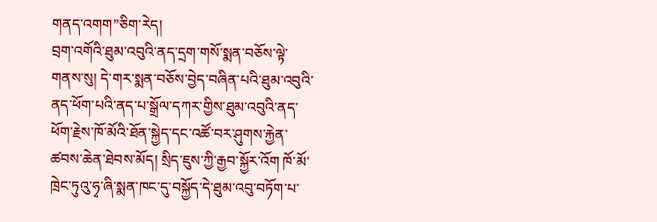གནད་འགག”ཅིག་རེད།
བྲག་འགོའི་ཐུམ་འབུའི་ནད་དྲག་གསོ་སྨན་བཅོས་ལྟེ་གནས་སུ། དེ་གར་སྨན་བཅོས་བྱེད་བཞིན་པའི་ཐུམ་འབུའི་ནད་ཕོག་པའི་ནད་པ་སྒྲོལ་དཀར་གྱིས་ཐུམ་འབུའི་ནད་ཕོག་རྗེས་ཁོ་མོའི་ཐོན་སྐྱེད་དང་འཚོ་བར་ཤུགས་རྐྱེན་ཚབས་ཆེན་ཐེབས་མོད། སྲིད་ཇུས་ཀྱི་རྒྱབ་སྐྱོར་འོག ཁོ་མོ་ཁྲེང་ཏུའུ་ཧྭ་ཞི་སྨན་ཁང་དུ་བསྐྱོད་དེ་ཐུམ་འབུ་བཏོག་པ་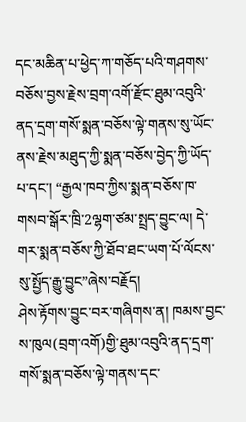དང་མཆིན་པ་ཕྱེད་ཀ་གཅོད་པའི་གཤགས་བཅོས་བྱས་རྗེས་བྲག་འགོ་རྫོང་ཐུམ་འབུའི་ནད་དྲག་གསོ་སྨན་བཅོས་ལྟེ་གནས་སུ་ཡོང་ནས་རྗེས་མཐུད་ཀྱི་སྨན་བཅོས་བྱེད་ཀྱི་ཡོད་པ་དང་། “རྒྱལ་ཁབ་ཀྱིས་སྨན་བཅོས་ཁ་གསབ་སྒོར་ཁྲི་2ལྷག་ཙམ་སྤྲད་བྱུང་ལ། དེ་གར་སྨན་བཅོས་ཀྱི་ཐོབ་ཐང་ཡག་པོ་ལོངས་སུ་སྤྱོད་རྒྱུ་བྱུང”ཞེས་བརྗོད།
ཤེས་རྟོགས་བྱུང་བར་གཞིགས་ན། ཁམས་བྱང་ས་ཁུལ(བྲག་འགོ)གྱི་ཐུམ་འབུའི་ནད་དྲག་གསོ་སྨན་བཅོས་ལྟེ་གནས་དང་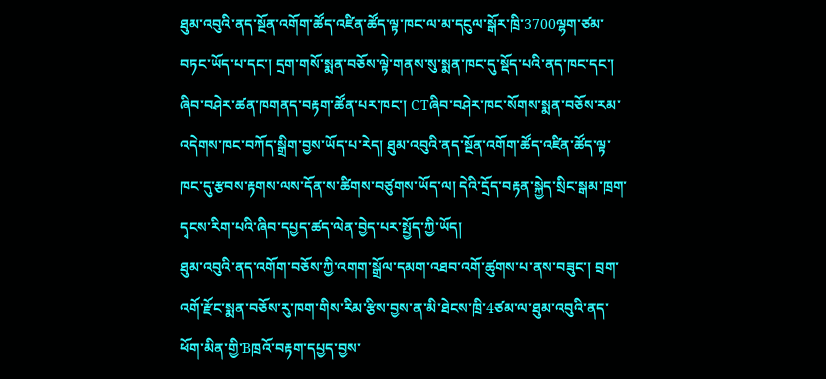ཐུམ་འབུའི་ནད་སྔོན་འགོག་ཚོད་འཛིན་ཚོད་ལྟ་ཁང་ལ་མ་དངུལ་སྒོར་ཁྲི་3700ལྷག་ཙམ་བཏང་ཡོད་པ་དང་། དྲག་གསོ་སྨན་བཅོས་ལྟེ་གནས་སུ་སྨན་ཁང་དུ་སྡོད་པའི་ནད་ཁང་དང་། ཞིབ་བཤེར་ཚན་ཁགནད་བརྟག་ཚོན་པར་ཁང་། CTཞིབ་བཤེར་ཁང་སོགས་སྨན་བཅོས་རམ་འདེགས་ཁང་བཀོད་སྒྲིག་བྱས་ཡོད་པ་རེད། ཐུམ་འབུའི་ནད་སྔོན་འགོག་ཚོད་འཛིན་ཚོད་ལྟ་ཁང་དུ་རྩབས་རྟགས་ལས་དོན་ས་ཚིགས་བཙུགས་ཡོད་ལ། དེའི་དྲོད་བརྟན་སྐྱེད་སྲིང་སྒམ་ཁྲག་དྭངས་རིག་པའི་ཞིབ་དཔྱད་ཚད་ལེན་བྱེད་པར་སྤྱོད་ཀྱི་ཡོད།
ཐུམ་འབུའི་ནད་འགོག་བཅོས་ཀྱི་འགག་སྒྲོལ་དམག་འཐབ་འགོ་ཚུགས་པ་ནས་བཟུང་། བྲག་འགོ་རྫོང་སྨན་བཅོས་རུ་ཁག་གིས་རིམ་རྩིས་བྱས་ན་མི་ཐེངས་ཁྲི་4ཙམ་ལ་ཐུམ་འབུའི་ནད་ཕོག་མིན་གྱི་Bཁྲའོ་བརྟག་དཔྱད་བྱས་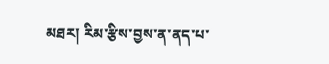མཐར། རིམ་རྩིས་བྱས་ན་ནད་པ་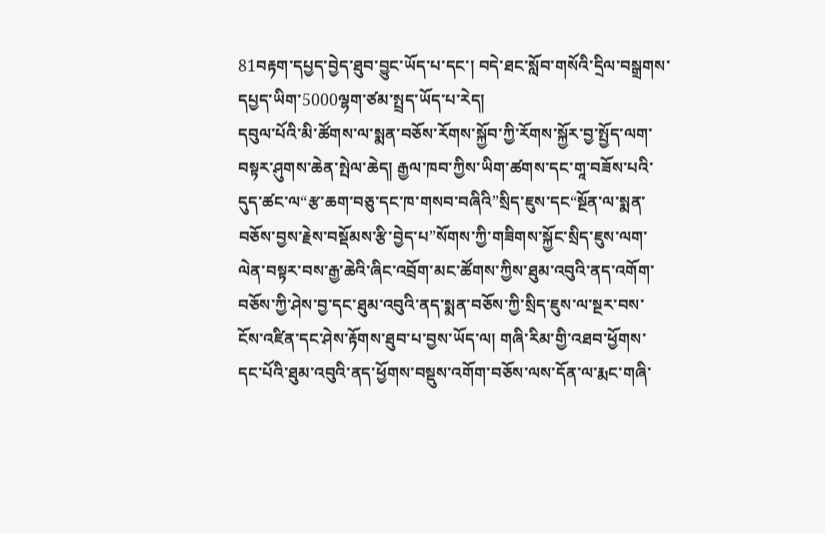81བརྟག་དཔྱད་བྱེད་ཐུབ་བྱུང་ཡོད་པ་དང་། བདེ་ཐང་སློབ་གསོའི་དྲིལ་བསྒྲགས་དཔྱད་ཡིག་5000ལྷག་ཙམ་སྤྲད་ཡོད་པ་རེད།
དབུལ་པོའི་མི་ཚོགས་ལ་སྨན་བཅོས་རོགས་སྐྱོབ་ཀྱི་རོགས་སྐྱོར་བྱ་སྤྱོད་ལག་བསྟར་ཤུགས་ཆེན་སྤེལ་ཆེད། རྒྱལ་ཁབ་ཀྱིས་ཡིག་ཚགས་དང་གཱ་བཟོས་པའི་དུད་ཚང་ལ“རྩ་ཆག་བཅུ་དང་ཁ་གསབ་བཞིའི”སྲིད་ཇུས་དང“སྔོན་ལ་སྨན་བཅོས་བྱས་རྗེས་བསྡོམས་རྩི་བྱེད་པ”སོགས་ཀྱི་གཟིགས་སྐྱོང་སྲིད་ཇུས་ལག་ལེན་བསྟར་བས་རྒྱ་ཆེའི་ཞིང་འབྲོག་མང་ཚོགས་ཀྱིས་ཐུམ་འབུའི་ནད་འགོག་བཅོས་ཀྱི་ཤེས་བྱ་དང་ཐུམ་འབུའི་ནད་སྨན་བཅོས་ཀྱི་སྲིད་ཇུས་ལ་སྔར་བས་ངོས་འཛིན་དང་ཤེས་རྟོགས་ཐུབ་པ་བྱས་ཡོད་ལ། གཞི་རིམ་གྱི་འཐབ་ཕྱོགས་དང་པོའི་ཐུམ་འབུའི་ནད་ཕྱོགས་བསྡུས་འགོག་བཅོས་ལས་དོན་ལ་རྨང་གཞི་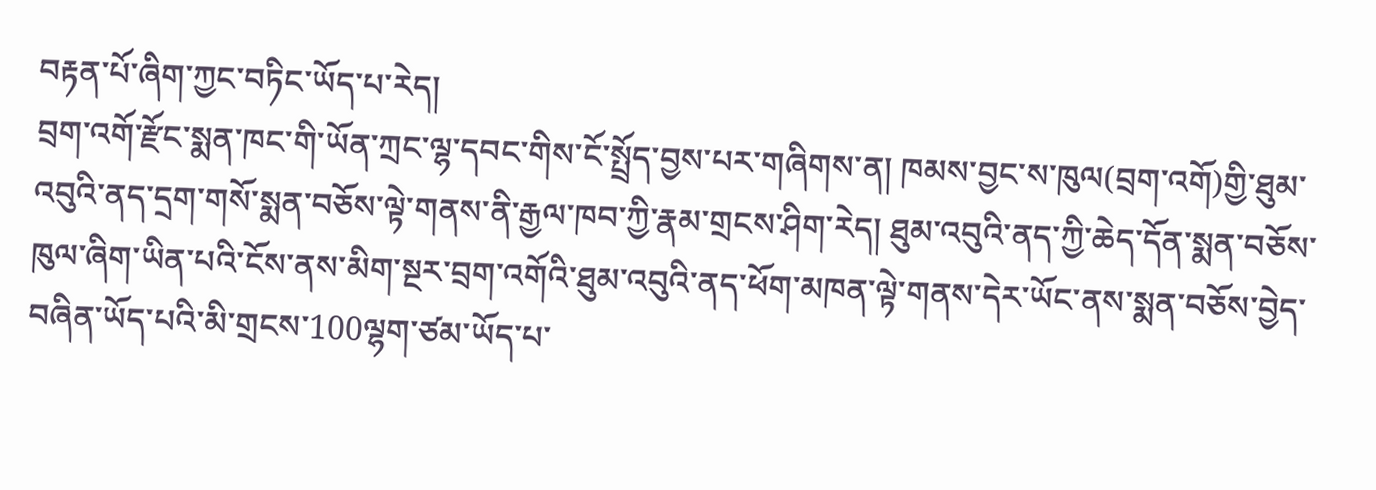བརྟན་པོ་ཞིག་ཀྱང་བཏིང་ཡོད་པ་རེད།
བྲག་འགོ་རྫོང་སྨན་ཁང་གི་ཡོན་ཀྲང་ལྷ་དབང་གིས་ངོ་སྤྲོད་བྱས་པར་གཞིགས་ན། ཁམས་བྱང་ས་ཁུལ(བྲག་འགོ)གྱི་ཐུམ་འབུའི་ནད་དྲག་གསོ་སྨན་བཅོས་ལྟེ་གནས་ནི་རྒྱལ་ཁབ་ཀྱི་རྣམ་གྲངས་ཤིག་རེད། ཐུམ་འབུའི་ནད་ཀྱི་ཆེད་དོན་སྨན་བཅོས་ཁུལ་ཞིག་ཡིན་པའི་ངོས་ནས་མིག་སྔར་བྲག་འགོའི་ཐུམ་འབུའི་ནད་ཕོག་མཁན་ལྟེ་གནས་དེར་ཡོང་ནས་སྨན་བཅོས་བྱེད་བཞིན་ཡོད་པའི་མི་གྲངས་100ལྷག་ཙམ་ཡོད་པ་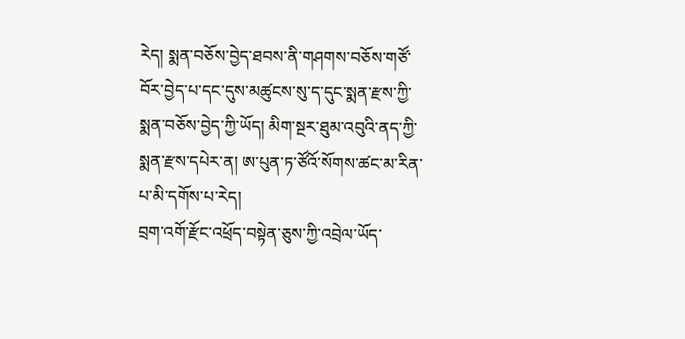རེད། སྨན་བཅོས་བྱེད་ཐབས་ནི་གཤགས་བཅོས་གཙོ་བོར་བྱེད་པ་དང་དུས་མཚུངས་སུ་ད་དུང་སྨན་རྫས་ཀྱི་སྨན་བཅོས་བྱེད་ཀྱི་ཡོད། མིག་སྔར་ཐུམ་འབུའི་ནད་ཀྱི་སྨན་རྫས་དཔེར་ན། ཨ་པུན་ཏ་ཙོའོ་སོགས་ཚང་མ་རིན་པ་མི་དགོས་པ་རེད།
བྲག་འགོ་རྫོང་འཕྲོད་བསྟེན་ཅུས་ཀྱི་འབྲེལ་ཡོད་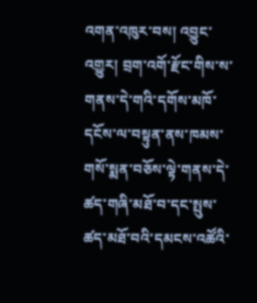འགན་འཁུར་བས། འབྱུང་འགྱུར། བྲག་འགོ་རྫོང་གིས་ས་གནས་དེ་གའི་དགོས་མཁོ་དངོས་ལ་བསྟུན་ནས་ཁམས་གསོ་སྨན་བཅོས་ལྟེ་གནས་དེ་ཚད་གཞི་མཐོ་བ་དང་སྤུས་ཚད་མཐོ་བའི་དམངས་འཚོའི་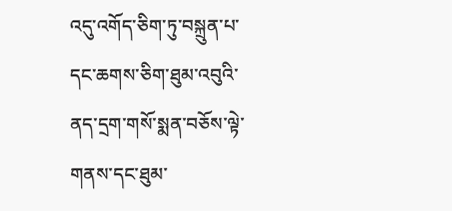འདུ་འགོད་ཅིག་ཏུ་བསྐྲུན་པ་དང་ཆགས་ཅིག་ཐུམ་འབུའི་ནད་དྲག་གསོ་སྨན་བཅོས་ལྟེ་གནས་དང་ཐུམ་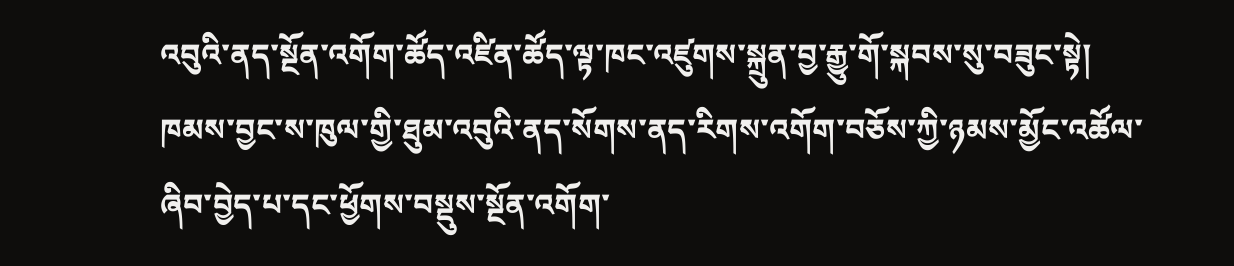འབུའི་ནད་སྔོན་འགོག་ཚོད་འཛིན་ཚོད་ལྟ་ཁང་འཛུགས་སྐྲུན་བྱ་རྒྱུ་གོ་སྐབས་སུ་བཟུང་སྟེ། ཁམས་བྱང་ས་ཁུལ་གྱི་ཐུམ་འབུའི་ནད་སོགས་ནད་རིགས་འགོག་བཅོས་ཀྱི་ཉམས་མྱོང་འཚོལ་ཞིབ་བྱེད་པ་དང་ཕྱོགས་བསྡུས་སྔོན་འགོག་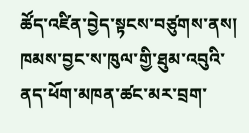ཚོད་འཛིན་བྱེད་སྟངས་བཙུགས་ནས། ཁམས་བྱང་ས་ཁུལ་གྱི་ཐུམ་འབུའི་ནད་ཕོག་མཁན་ཚང་མར་བྲག་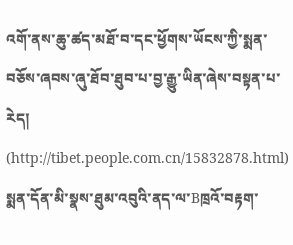འགོ་ནས་ཆུ་ཚད་མཐོ་བ་དང་ཕྱོགས་ཡོངས་ཀྱི་སྨན་བཅོས་ཞབས་ཞུ་ཐོབ་ཐུབ་པ་བྱ་རྒྱུ་ཡིན་ཞེས་བསྟན་པ་རེད། (http://tibet.people.com.cn/15832878.html)
སྨན་དོན་མི་སྣས་ཐུམ་འབུའི་ནད་ལ་Bཁྲའོ་བརྟག་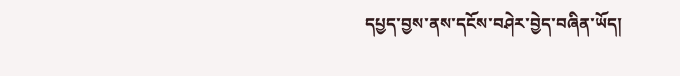དཔྱད་བྱས་ནས་དངོས་བཤེར་བྱེད་བཞིན་ཡོད།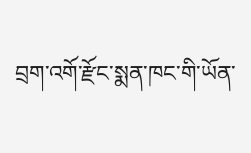བྲག་འགོ་རྫོང་སྨན་ཁང་གི་ཡོན་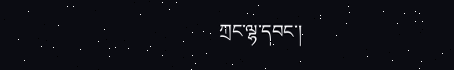ཀྲང་ལྷ་དབང་།